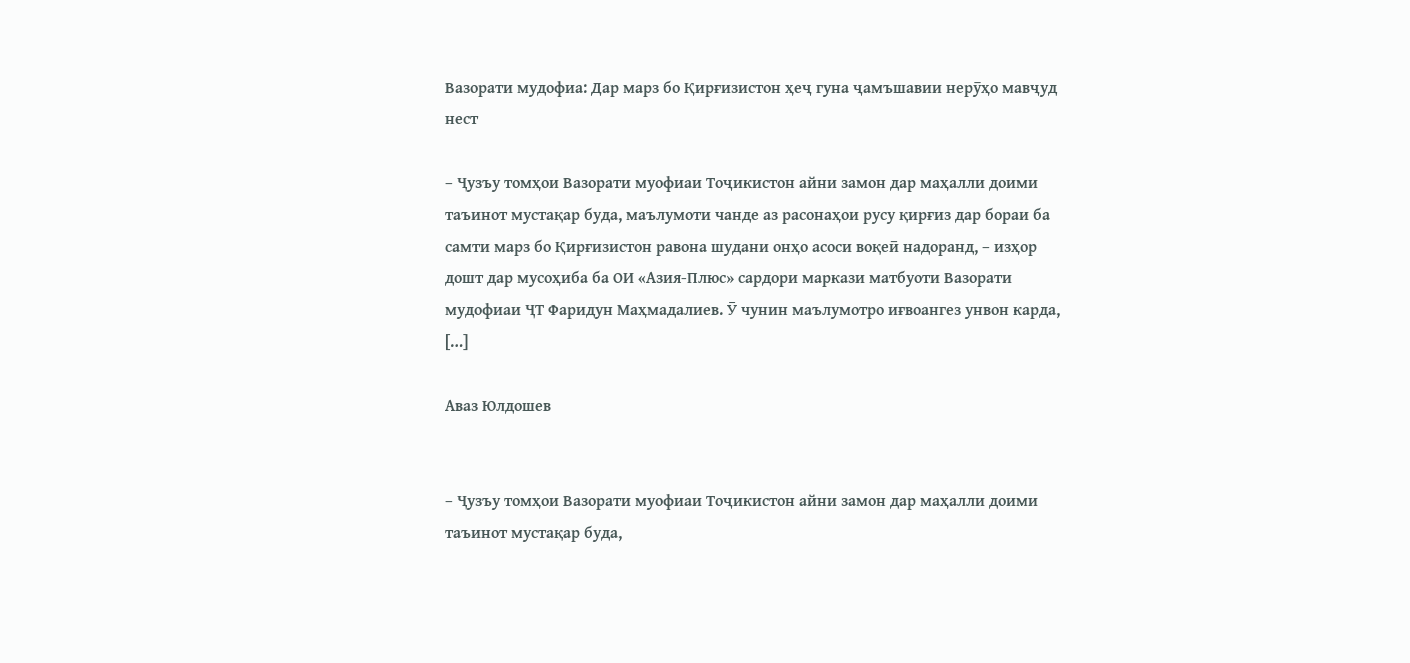Вазорати мудофиа: Дар марз бо Қирғизистон ҳеҷ гуна ҷамъшавии нерӯҳо мавҷуд нест

– Ҷузъу томҳои Вазорати муофиаи Тоҷикистон айни замон дар маҳалли доими таъинот мустақар буда, маълумоти чанде аз расонаҳои русу қирғиз дар бораи ба самти марз бо Қирғизистон равона шудани онҳо асоси воқеӣ надоранд, – изҳор дошт дар мусоҳиба ба ОИ «Азия-Плюс» сардори маркази матбуоти Вазорати мудофиаи ҶТ Фаридун Маҳмадалиев. Ӯ чунин маълумотро иғвоангез унвон карда, […]

Аваз Юлдошев


– Ҷузъу томҳои Вазорати муофиаи Тоҷикистон айни замон дар маҳалли доими таъинот мустақар буда,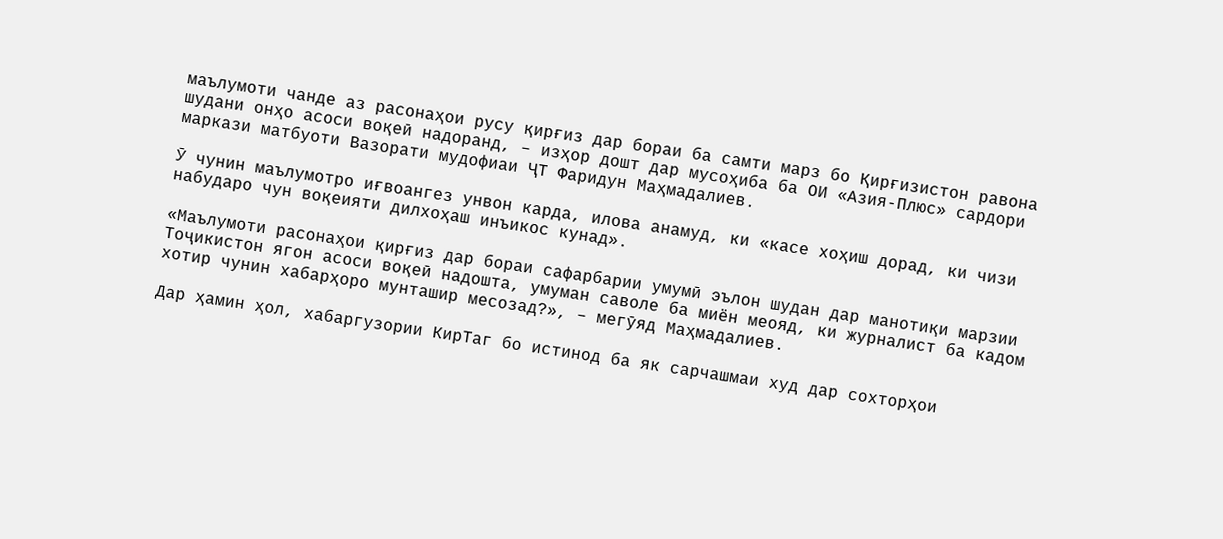маълумоти чанде аз расонаҳои русу қирғиз дар бораи ба самти марз бо Қирғизистон равона шудани онҳо асоси воқеӣ надоранд, – изҳор дошт дар мусоҳиба ба ОИ «Азия-Плюс» сардори маркази матбуоти Вазорати мудофиаи ҶТ Фаридун Маҳмадалиев.

Ӯ чунин маълумотро иғвоангез унвон карда, илова анамуд, ки «касе хоҳиш дорад, ки чизи набударо чун воқеияти дилхоҳаш инъикос кунад».

«Маълумоти расонаҳои қирғиз дар бораи сафарбарии умумӣ эълон шудан дар манотиқи марзии Тоҷикистон ягон асоси воқеӣ надошта, умуман саволе ба миён меояд, ки журналист ба кадом хотир чунин хабарҳоро мунташир месозад?», – мегӯяд Маҳмадалиев.

Дар ҳамин ҳол, хабаргузории КирТаг бо истинод ба як сарчашмаи худ дар сохторҳои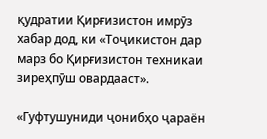қудратии Қирғизистон имрӯз хабар дод, ки «Тоҷикистон дар марз бо Қирғизистон техникаи зиреҳпӯш овардааст».

«Гуфтушуниди ҷонибҳо ҷараён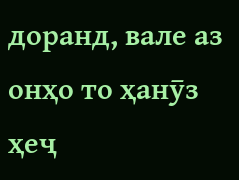доранд, вале аз онҳо то ҳанӯз ҳеҷ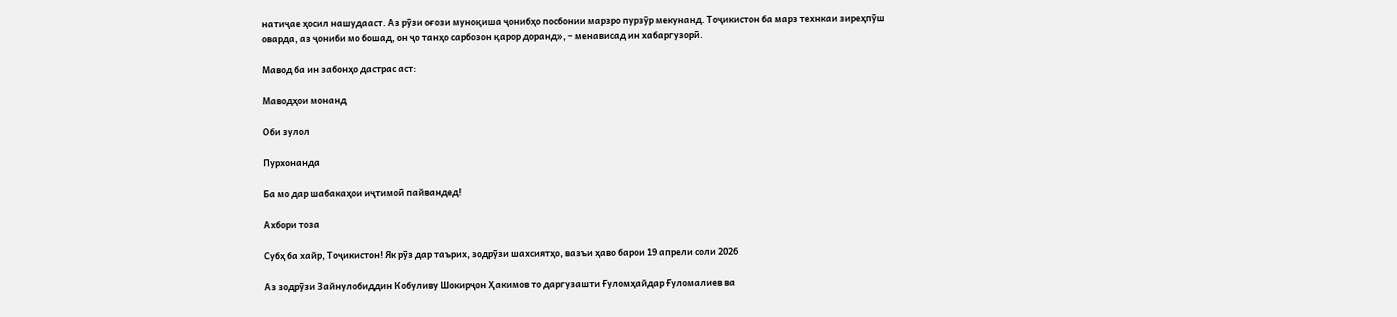натиҷае ҳосил нашудааст. Аз рӯзи оғози муноқиша ҷонибҳо посбонии марзро пурзӯр мекунанд. Тоҷикистон ба марз технкаи зиреҳпӯш оварда, аз ҷониби мо бошад, он ҷо танҳо сарбозон қарор доранд», – менависад ин хабаргузорӣ.

Мавод ба ин забонҳо дастрас аст:

Маводҳои монанд

Оби зулол

Пурхонанда

Ба мо дар шабакаҳои иҷтимоӣ пайвандед!

Ахбори тоза

Субҳ ба хайр, Тоҷикистон! Як рӯз дар таърих, зодрӯзи шахсиятҳо, вазъи ҳаво барои 19 апрели соли 2026

Аз зодрӯзи Зайнулобиддин Кобуливу Шокирҷон Ҳакимов то даргузашти Ғуломҳайдар Ғуломалиев ва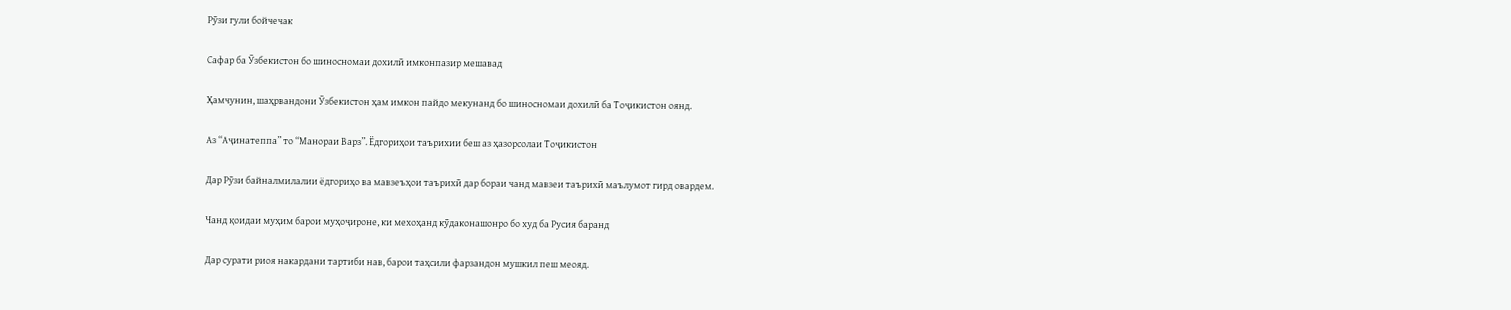Рӯзи гули бойчечак

Сафар ба Ӯзбекистон бо шиносномаи дохилӣ имконпазир мешавад

Ҳамчунин, шаҳрвандони Ӯзбекистон ҳам имкон пайдо мекунанд бо шиносномаи дохилӣ ба Тоҷикистон оянд.

Аз “Аҷинатеппа” то “Манораи Варз”. Ёдгориҳои таърихии беш аз ҳазорсолаи Тоҷикистон

Дар Рӯзи байналмилалии ёдгориҳо ва мавзеъҳои таърихӣ дар бораи чанд мавзеи таърихӣ маълумот гирд овардем.

Чанд қоидаи муҳим барои муҳоҷироне, ки мехоҳанд кӯдаконашонро бо худ ба Русия баранд

Дар сурати риоя накардани тартиби нав, барои таҳсили фарзандон мушкил пеш меояд.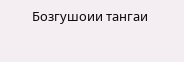Бозгушоии тангаи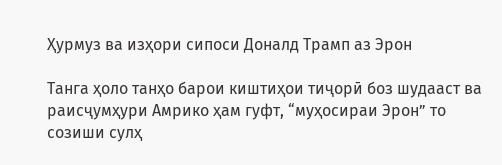Ҳурмуз ва изҳори сипоси Доналд Трамп аз Эрон

Танга ҳоло танҳо барои киштиҳои тиҷорӣ боз шудааст ва раисҷумҳури Амрико ҳам гуфт, “муҳосираи Эрон” то созиши сулҳ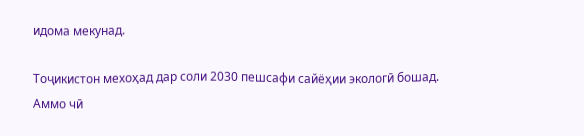идома мекунад.

Тоҷикистон мехоҳад дар соли 2030 пешсафи сайёҳии экологӣ бошад. Аммо чӣ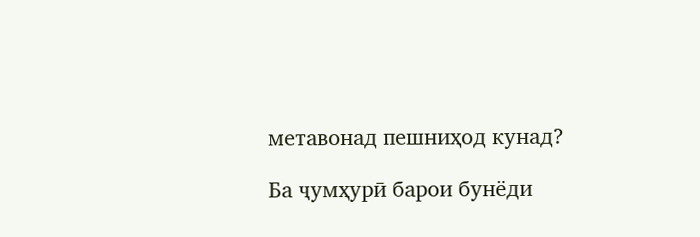метавонад пешниҳод кунад?

Ба ҷумҳурӣ барои бунёди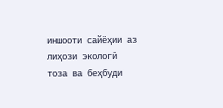иншооти сайёҳии аз лиҳози экологӣ тоза ва беҳбуди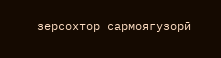зерсохтор сармоягузорӣ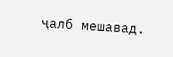ҷалб мешавад.